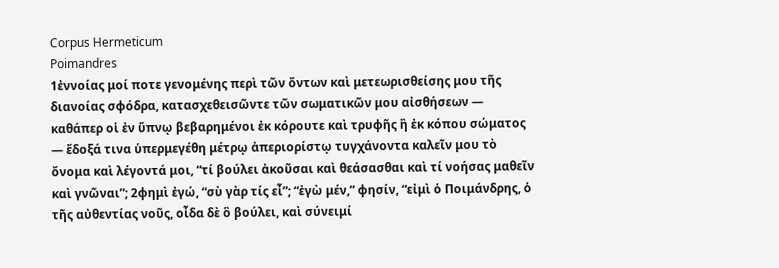Corpus Hermeticum
Poimandres
1ἐννοίας μοί ποτε γενομένης περὶ τῶν ὄντων καὶ μετεωρισθείσης μου τῆς διανοίας σφόδρα, κατασχεθεισῶντε τῶν σωματικῶν μου αἰσθήσεων — καθάπερ οἱ ἐν ὕπνῳ βεβαρημένοι ἐκ κόρουτε καὶ τρυφῆς ἢ ἐκ κόπου σώματος — ἔδοξά τινα ὑπερμεγέθη μέτρῳ ἀπεριορίστῳ τυγχάνοντα καλεῖν μου τὸ ὄνομα καὶ λέγοντά μοι, “τί βούλει ἀκοῦσαι καὶ θεάσασθαι καὶ τί νοήσας μαθεῖν καὶ γνῶναι”; 2φημὶ ἐγώ, “σὺ γὰρ τίς εἶ”; “ἐγὼ μέν,” φησίν, “εἰμὶ ὁ Ποιμάνδρης, ὁ τῆς αὐθεντίας νοῦς, οἶδα δὲ ὃ βούλει, καὶ σύνειμί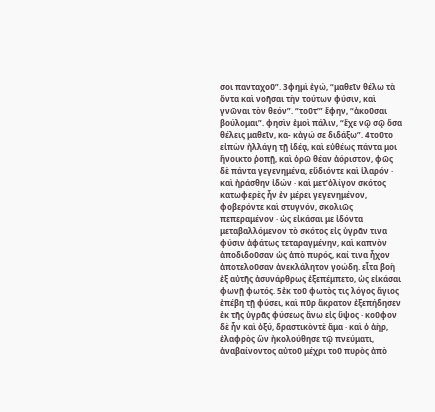σοι πανταχοῦ”. 3φημὶ ἐγώ, “μαθεῖν θέλω τὰ ὄντα καὶ νοῆσαι τὴν τούτων φύσιν, καὶ γνῶναι τὸν θεόν”. “τοῦτ’” ἔφην, “ἀκοῦσαι βούλομαι”. φησὶν ἐμοὶ πάλιν, “ἔχε νῷ σῷ ὅσα θέλεις μαθεῖν, κα- κἀγώ σε διδάξω”. 4τοῦτο εἰπὼν ἠλλάγη τῇ ἰδέᾳ, καὶ εὐθέως πάντα μοι ἤνοικτο ῥοπῇ, καὶ ὁρῶ θέαν ἀόριστον, φῶς δὲ πάντα γεγενημένα, εὔδιόντε καὶ ἱλαρόν · καὶ ἠράσθην ἰδών · καὶ μετ’ὀλίγον σκότος κατωφερὲς ἦν ἐν μέρει γεγενημένον, φοβερόντε καὶ στυγνόν, σκολιῶς πεπεραμένον · ὡς εἰκάσαι με ἰδόντα μεταβαλλόμενον τὸ σκότος εἰς ὑγρᾶν τινα φύσιν ἀφάτως τεταραγμένην, καὶ καπνὸν ἀποδιδοῦσαν ὡς ἀπὸ πυρός, καί τινα ἦχον ἀποτελοῦσαν ἀνεκλάλητον γοώδη. εἶτα βοὴ ἐξ αὐτῆς ἀσυνάρθρως ἐξεπέμπετο, ὡς εἰκάσαι φωνῇ φωτός. 5ἐκ τοῦ φωτὸς τις λόγος ἅγιος ἐπέβη τῇ φύσει, καὶ πῦρ ἄκρατον ἐξεπήδησεν ἐκ τῆς ὑγρᾶς φύσεως ἄνω εἰς ὕψος · κοῦφον δὲ ἦν καὶ ὀξύ, δραστικὸντὲ ἅμα · καὶ ὁ ἀὴρ, ἐλαφρὸς ὢν ἠκολούθησε τῷ πνεύματι, ἀναβαίνοντος αὐτοῦ μέχρι τοῦ πυρὸς ἀπὸ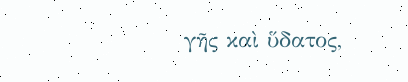γῆς καὶ ὕδατος,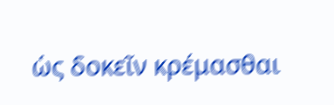ὡς δοκεῖν κρέμασθαι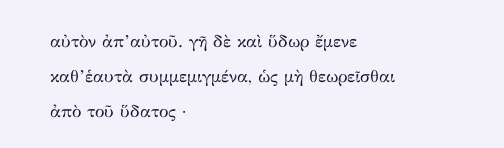αὐτὸν ἀπ’αὐτοῦ. γῆ δὲ καὶ ὕδωρ ἔμενε καθ’ἑαυτὰ συμμεμιγμένα, ὡς μὴ θεωρεῖσθαι ἀπὸ τοῦ ὕδατος ·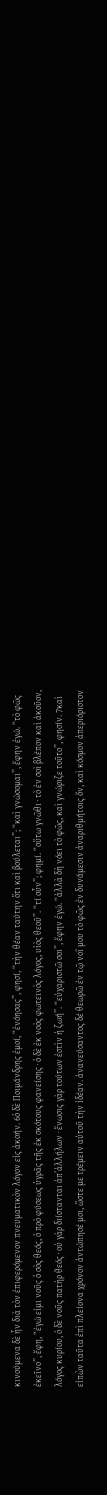κινούμενα δὲ ἦν διὰ τὸν ἐπιφερόμενον πνευματικὸν λόγον εἰς ἀκοήν. 6ὁ δὲ Ποιμάνδρης ἐμοί, “ἐνόησας”, φησί, “τὴν θέαν ταύτην ὅτι καὶ βούλεται”; “καὶ γνώσομαι”, ἔφην ἐγώ. “τὸ φῶς ἐκεῖνο”, ἔφη, “ἐγώ εἰμι νοῦς ὁ σὸς θεός, ὁ πρὸ φύσεως ὑγρᾶς τῆς ἐκ σκότους φανείσης · ὁ δὲ ἐκ νοὸς φωτεινὸς λόγος, υἱὸς θεοῦ”. “τί οὖν”; φημί. “οὕτω γνῶθι · τὸ ἐν σοὶ βλέπον καὶ ἀκοῦον, λόγος κυρίου, ὁ δὲ νοῦς πατὴρ θεός · οὐ γὰρ διίστανται ἀπ’ἀλλήλων · ἕνωσις γὰρ τούτων ἐστὶν ἡ ζωή”. “εὐχαριστῶ σοι”, ἔφην ἐγώ. “ἀλλὰ δὴ νόει τὸ φῶς, καὶ γνώριζε τοῦτο”, φησίν. 7καὶ εἰπὼν ταῦτα ἐπὶ πλείονα χρόνον ἀντώπησέ μοι, ὥστε με τρέμειν αὐτοῦ τὴν ἰδέαν. ἀνανεύσαντος δέ θεωρῶ ἐν τῷ νοΐ μου τὸ φῶς ἐν δυνάμεσιν ἀναριθμήτοις ὄν, καὶ κόσμον ἀπεριόριστον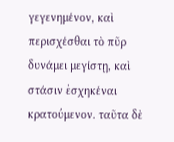γεγενημένον, καὶ περισχέσθαι τὸ πῦρ δυνάμει μεγίστῃ, καὶ στάσιν ἐσχηκέναι κρατούμενον. ταῦτα δὲ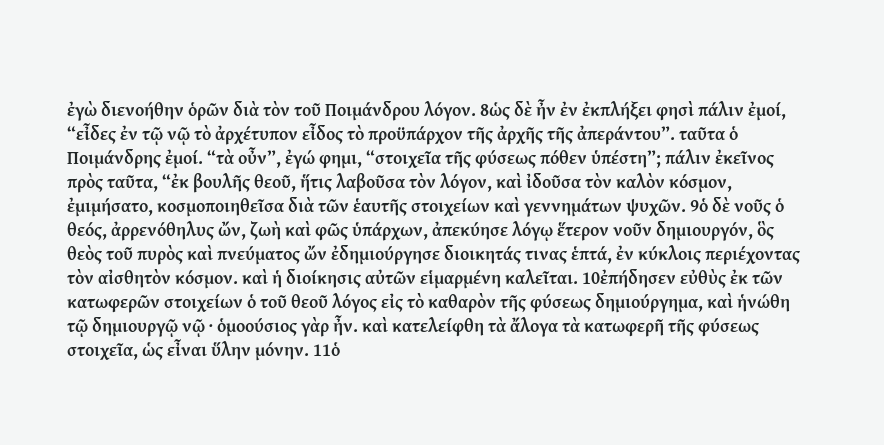ἐγὼ διενοήθην ὁρῶν διὰ τὸν τοῦ Ποιμάνδρου λόγον. 8ὡς δὲ ἦν ἐν ἐκπλήξει φησὶ πάλιν ἐμοί, “εἶδες ἐν τῷ νῷ τὸ ἀρχέτυπον εἶδος τὸ προϋπάρχον τῆς ἀρχῆς τῆς ἀπεράντου”. ταῦτα ὁ Ποιμάνδρης ἐμοί. “τὰ οὖν”, ἐγώ φημι, “στοιχεῖα τῆς φύσεως πόθεν ὑπέστη”; πάλιν ἐκεῖνος πρὸς ταῦτα, “ἐκ βουλῆς θεοῦ, ἥτις λαβοῦσα τὸν λόγον, καὶ ἰδοῦσα τὸν καλὸν κόσμον, ἐμιμήσατο, κοσμοποιηθεῖσα διὰ τῶν ἑαυτῆς στοιχείων καὶ γεννημάτων ψυχῶν. 9ὁ δὲ νοῦς ὁ θεός, ἀρρενόθηλυς ὤν, ζωὴ καὶ φῶς ὑπάρχων, ἀπεκύησε λόγῳ ἕτερον νοῦν δημιουργόν, ὃς θεὸς τοῦ πυρὸς καὶ πνεύματος ὤν ἐδημιούργησε διοικητάς τινας ἑπτά, ἐν κύκλοις περιέχοντας τὸν αἰσθητὸν κόσμον. καὶ ἡ διοίκησις αὐτῶν εἱμαρμένη καλεῖται. 10ἐπήδησεν εὐθὺς ἐκ τῶν κατωφερῶν στοιχείων ὁ τοῦ θεοῦ λόγος εἰς τὸ καθαρὸν τῆς φύσεως δημιούργημα, καὶ ἡνώθη τῷ δημιουργῷ νῷ · ὁμοούσιος γὰρ ἦν. καὶ κατελείφθη τὰ ἄλογα τὰ κατωφερῆ τῆς φύσεως στοιχεῖα, ὡς εἶναι ὕλην μόνην. 11ὁ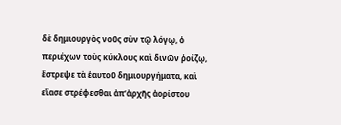δὲ δημιουργὸς νοῦς σὺν τῷ λόγῳ, ὁ περιέχων τοὺς κύκλους καὶ δινῶν ῥοίζῳ, ἔστρεψε τὰ ἑαυτοῦ δημιουργήματα, καὶ εἴασε στρέφεσθαι ἀπ’ἀρχῆς ἀορίστου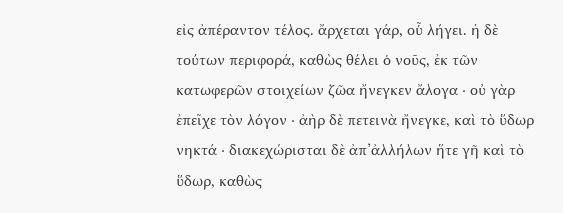εἰς ἀπέραντον τέλος. ἄρχεται γάρ, οὗ λήγει. ἡ δὲ τούτων περιφορά, καθὼς θέλει ὁ νοῦς, ἐκ τῶν κατωφερῶν στοιχείων ζῶα ἤνεγκεν ἄλογα · οὐ γὰρ ἐπεῖχε τὸν λόγον · ἀὴρ δὲ πετεινὰ ἤνεγκε, καὶ τὸ ὕδωρ νηκτά · διακεχώρισται δὲ ἀπ’ἀλλήλων ἥτε γῆ καὶ τὸ ὕδωρ, καθὼς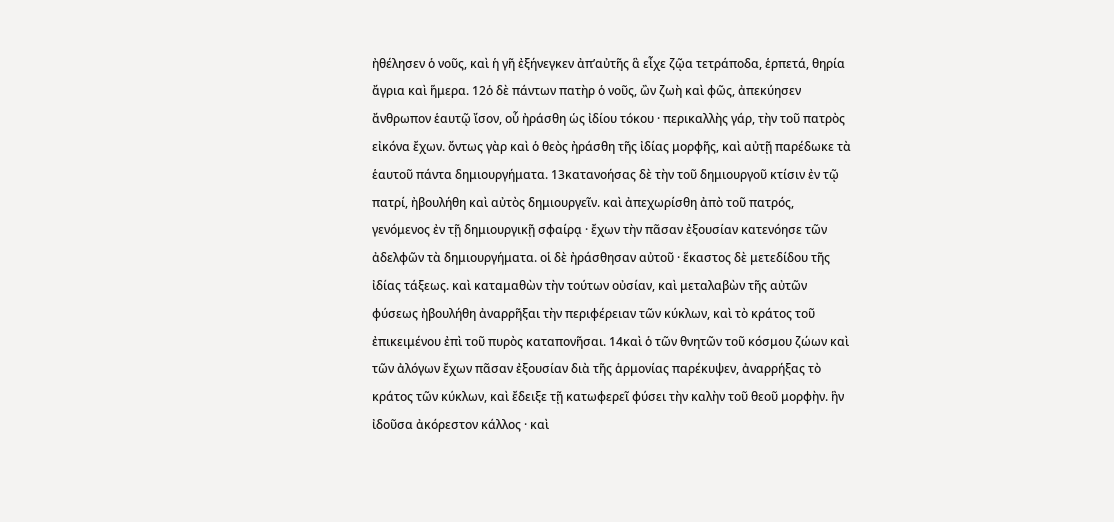ἠθέλησεν ὁ νοῦς, καὶ ἡ γῆ ἐξήνεγκεν ἀπ’αὐτῆς ἃ εἶχε ζῷα τετράποδα, ἑρπετά, θηρία ἄγρια καὶ ἥμερα. 12ὁ δὲ πάντων πατὴρ ὁ νοῦς, ὢν ζωὴ καὶ φῶς, ἀπεκύησεν ἄνθρωπον ἑαυτῷ ἴσον, οὗ ἠράσθη ὡς ἰδίου τόκου · περικαλλὴς γάρ, τὴν τοῦ πατρὸς εἰκόνα ἔχων. ὄντως γὰρ καὶ ὁ θεὸς ἠράσθη τῆς ἰδίας μορφῆς, καὶ αὐτῇ παρέδωκε τὰ ἑαυτοῦ πάντα δημιουργήματα. 13κατανοήσας δὲ τὴν τοῦ δημιουργοῦ κτίσιν ἐν τῷ πατρί, ἠβουλήθη καὶ αὐτὸς δημιουργεῖν. καὶ ἀπεχωρίσθη ἀπὸ τοῦ πατρός, γενόμενος ἐν τῇ δημιουργικῇ σφαίρᾳ · ἔχων τὴν πᾶσαν ἐξουσίαν κατενόησε τῶν ἀδελφῶν τὰ δημιουργήματα. οἱ δὲ ἠράσθησαν αὐτοῦ · ἕκαστος δὲ μετεδίδου τῆς ἰδίας τάξεως. καὶ καταμαθὼν τὴν τούτων οὐσίαν, καὶ μεταλαβὼν τῆς αὐτῶν φύσεως ἠβουλήθη ἀναρρῆξαι τὴν περιφέρειαν τῶν κύκλων, καὶ τὸ κράτος τοῦ ἐπικειμένου ἐπὶ τοῦ πυρὸς καταπονῆσαι. 14καὶ ὁ τῶν θνητῶν τοῦ κόσμου ζώων καὶ τῶν ἀλόγων ἔχων πᾶσαν ἐξουσίαν διὰ τῆς ἁρμονίας παρέκυψεν, ἀναρρήξας τὸ κράτος τῶν κύκλων, καὶ ἔδειξε τῇ κατωφερεῖ φύσει τὴν καλὴν τοῦ θεοῦ μορφὴν. ἣν ἰδοῦσα ἀκόρεστον κάλλος · καὶ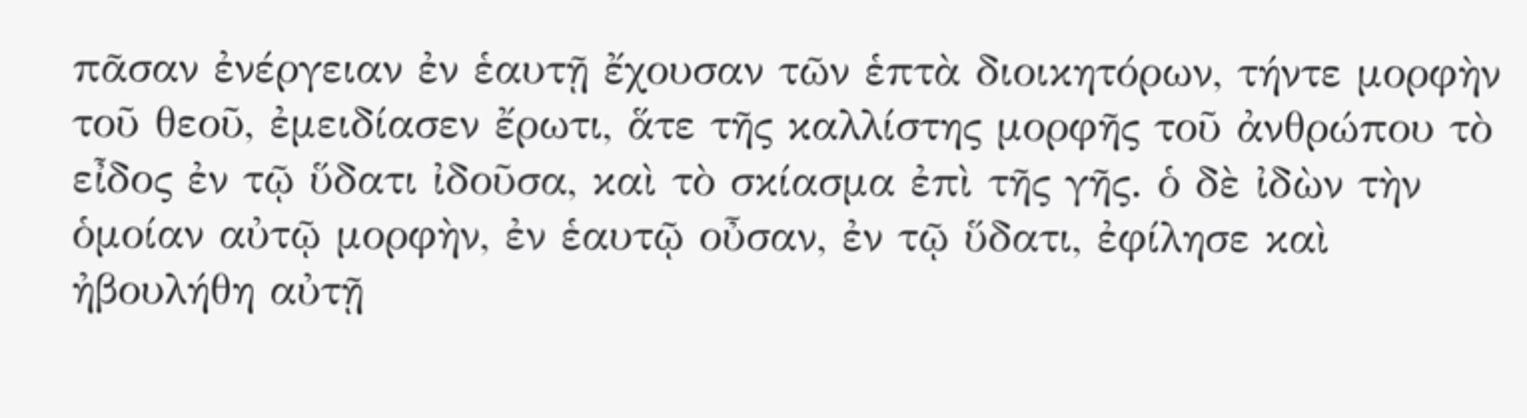πᾶσαν ἐνέργειαν ἐν ἑαυτῇ ἔχουσαν τῶν ἑπτὰ διοικητόρων, τήντε μορφὴν τοῦ θεοῦ, ἐμειδίασεν ἔρωτι, ἅτε τῆς καλλίστης μορφῆς τοῦ ἀνθρώπου τὸ εἶδος ἐν τῷ ὕδατι ἰδοῦσα, καὶ τὸ σκίασμα ἐπὶ τῆς γῆς. ὁ δὲ ἰδὼν τὴν ὁμοίαν αὐτῷ μορφὴν, ἐν ἑαυτῷ οὖσαν, ἐν τῷ ὕδατι, ἐφίλησε καὶ ἠβουλήθη αὐτῇ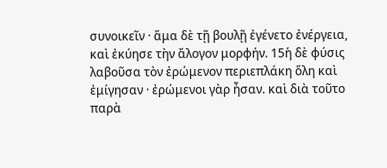συνοικεῖν · ἅμα δὲ τῇ βουλῇ ἐγένετο ἐνέργεια, καὶ ἐκύησε τὴν ἄλογον μορφήν. 15ἡ δὲ φύσις λαβοῦσα τὸν ἐρώμενον περιεπλάκη ὅλη καὶ ἐμίγησαν · ἐρώμενοι γὰρ ἦσαν. καὶ διὰ τοῦτο παρὰ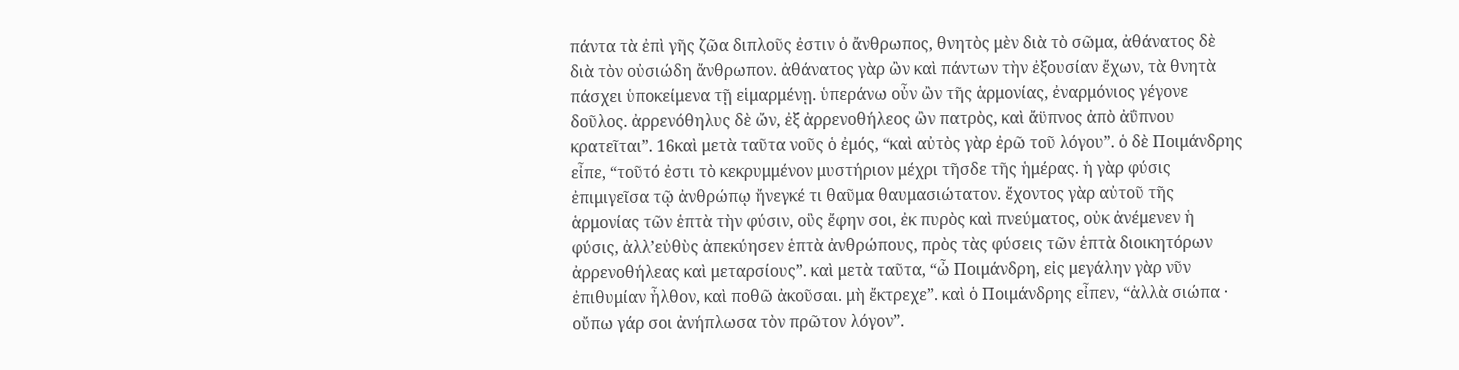πάντα τὰ ἐπὶ γῆς ζῶα διπλοῦς ἐστιν ὁ ἄνθρωπος, θνητὸς μὲν διὰ τὸ σῶμα, ἀθάνατος δὲ διὰ τὸν οὐσιώδη ἄνθρωπον. ἀθάνατος γὰρ ὢν καὶ πάντων τὴν ἐξουσίαν ἔχων, τὰ θνητὰ πάσχει ὑποκείμενα τῇ εἱμαρμένῃ. ὑπεράνω οὖν ὢν τῆς ἁρμονίας, ἐναρμόνιος γέγονε δοῦλος. ἀρρενόθηλυς δὲ ὤν, ἐξ ἀρρενοθήλεος ὢν πατρὸς, καὶ ἄϋπνος ἀπὸ ἀΰπνου κρατεῖται”. 16καὶ μετὰ ταῦτα νοῦς ὁ ἐμός, “καὶ αὐτὸς γὰρ ἐρῶ τοῦ λόγου”. ὁ δὲ Ποιμάνδρης εἶπε, “τοῦτό ἐστι τὸ κεκρυμμένον μυστήριον μέχρι τῆσδε τῆς ἡμέρας. ἡ γὰρ φύσις ἐπιμιγεῖσα τῷ ἀνθρώπῳ ἤνεγκέ τι θαῦμα θαυμασιώτατον. ἔχοντος γὰρ αὐτοῦ τῆς ἁρμονίας τῶν ἑπτὰ τὴν φύσιν, οὓς ἔφην σοι, ἐκ πυρὸς καὶ πνεύματος, οὐκ ἀνέμενεν ἡ φύσις, ἀλλ’εὐθὺς ἀπεκύησεν ἑπτὰ ἀνθρώπους, πρὸς τὰς φύσεις τῶν ἑπτὰ διοικητόρων ἀρρενοθήλεας καὶ μεταρσίους”. καὶ μετὰ ταῦτα, “ὦ Ποιμάνδρη, εἰς μεγάλην γὰρ νῦν ἐπιθυμίαν ἦλθον, καὶ ποθῶ ἀκοῦσαι. μὴ ἔκτρεχε”. καὶ ὁ Ποιμάνδρης εἶπεν, “ἀλλὰ σιώπα · οὔπω γάρ σοι ἀνήπλωσα τὸν πρῶτον λόγον”.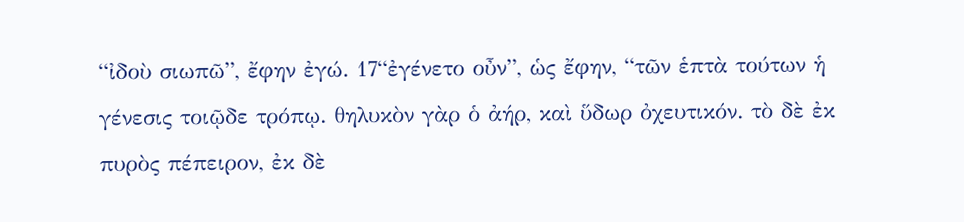“ἰδοὺ σιωπῶ”, ἔφην ἐγώ. 17“ἐγένετο οὖν”, ὡς ἔφην, “τῶν ἑπτὰ τούτων ἡ γένεσις τοιῷδε τρόπῳ. θηλυκὸν γὰρ ὁ ἀήρ, καὶ ὕδωρ ὀχευτικόν. τὸ δὲ ἐκ πυρὸς πέπειρον, ἐκ δὲ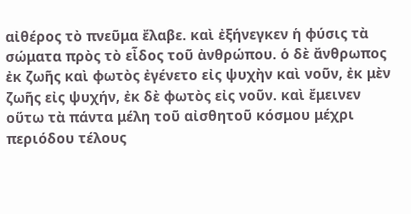αἰθέρος τὸ πνεῦμα ἔλαβε. καὶ ἐξήνεγκεν ἡ φύσις τὰ σώματα πρὸς τὸ εἶδος τοῦ ἀνθρώπου. ὁ δὲ ἄνθρωπος ἐκ ζωῆς καὶ φωτὸς ἐγένετο εἰς ψυχὴν καὶ νοῦν, ἐκ μὲν ζωῆς εἰς ψυχήν, ἐκ δὲ φωτὸς εἰς νοῦν. καὶ ἔμεινεν οὕτω τὰ πάντα μέλη τοῦ αἰσθητοῦ κόσμου μέχρι περιόδου τέλους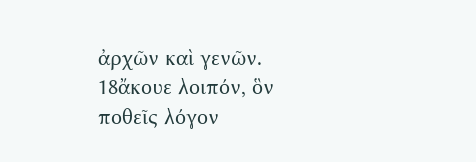ἀρχῶν καὶ γενῶν. 18ἄκουε λοιπόν, ὃν ποθεῖς λόγον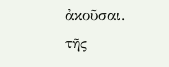ἀκοῦσαι. τῆς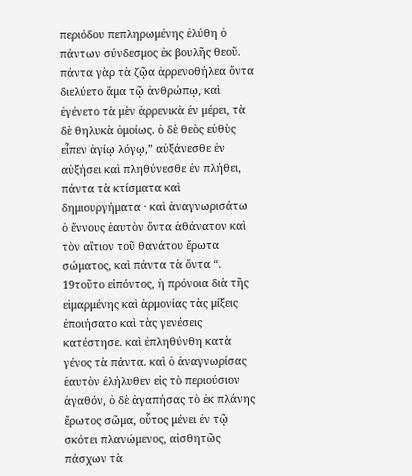περιόδου πεπληρωμένης ἐλύθη ὁ πάντων σύνδεσμος ἐκ βουλῆς θεοῦ. πάντα γὰρ τὰ ζῷα ἀρρενοθήλεα ὄντα διελύετο ἅμα τῷ ἀνθρώπῳ, καὶ ἐγένετο τὰ μὲν ἀρρενικὰ ἐν μέρει, τὰ δὲ θηλυκὰ ὁμοίως. ὁ δὲ θεὸς εὐθὺς εἶπεν ἁγίῳ λόγῳ,” αὐξάνεσθε ἐν αὐξήσει καὶ πληθύνεσθε ἐν πλήθει, πάντα τὰ κτίσματα καὶ δημιουργήματα · καὶ ἀναγνωρισάτω ὁ ἔννους ἑαυτὸν ὄντα ἀθάνατον καὶ τὸν αἴτιον τοῦ θανάτου ἔρωτα σώματος, καὶ πάντα τὰ ὄντα “. 19τοῦτο εἰπόντος, ἡ πρόνοια διὰ τῆς εἱμαρμένης καὶ ἁρμονίας τὰς μίξεις ἐποιήσατο καὶ τὰς γενέσεις κατέστησε. καὶ ἐπληθύνθη κατὰ γένος τὰ πάντα. καὶ ὁ ἀναγνωρίσας ἑαυτὸν ἐλήλυθεν εἰς τὸ περιούσιον ἀγαθόν, ὁ δὲ ἀγαπήσας τὸ ἐκ πλάνης ἔρωτος σῶμα, οὗτος μένει ἐν τῷ σκότει πλανώμενος, αἰσθητῶς πάσχων τὰ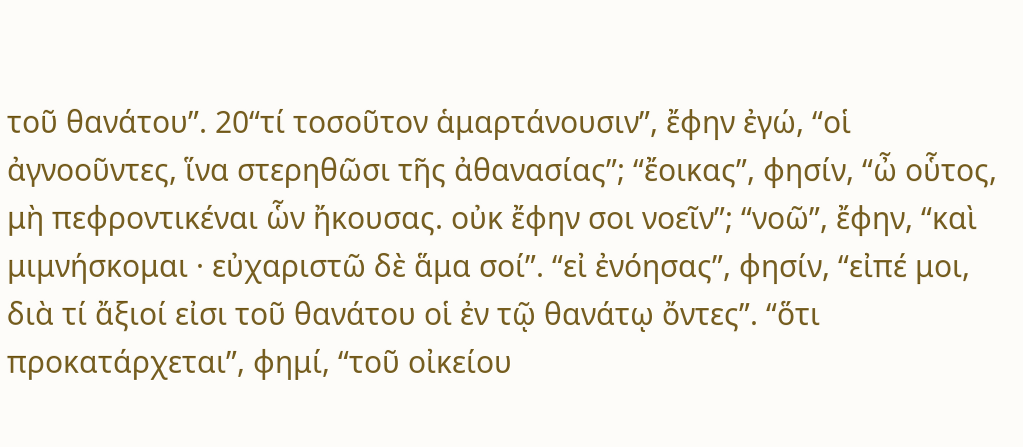τοῦ θανάτου”. 20“τί τοσοῦτον ἁμαρτάνουσιν”, ἔφην ἐγώ, “οἱ ἀγνοοῦντες, ἵνα στερηθῶσι τῆς ἀθανασίας”; “ἔοικας”, φησίν, “ὦ οὗτος, μὴ πεφροντικέναι ὧν ἤκουσας. οὐκ ἔφην σοι νοεῖν”; “νοῶ”, ἔφην, “καὶ μιμνήσκομαι · εὐχαριστῶ δὲ ἅμα σοί”. “εἰ ἐνόησας”, φησίν, “εἰπέ μοι, διὰ τί ἄξιοί εἰσι τοῦ θανάτου οἱ ἐν τῷ θανάτῳ ὄντες”. “ὅτι προκατάρχεται”, φημί, “τοῦ οἰκείου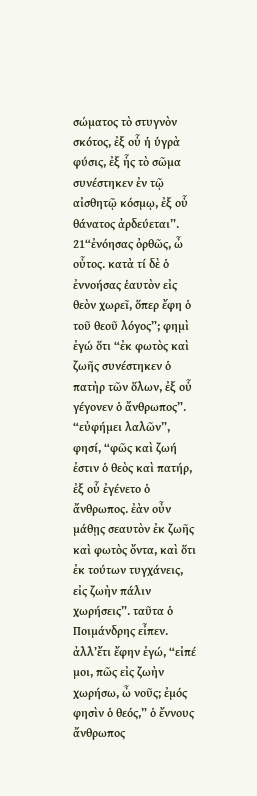σώματος τὸ στυγνὸν σκότος, ἐξ οὗ ἡ ὑγρὰ φύσις, ἐξ ἧς τὸ σῶμα συνέστηκεν ἐν τῷ αἰσθητῷ κόσμῳ, ἐξ οὗ θάνατος ἀρδεύεται”. 21“ἐνόησας ὀρθῶς, ὦ οὗτος. κατὰ τί δὲ ὁ ἐννοήσας ἑαυτὸν εἰς θεὸν χωρεῖ, ὅπερ ἔφη ὁ τοῦ θεοῦ λόγος”; φημὶ ἐγώ ὅτι “ἐκ φωτὸς καὶ ζωῆς συνέστηκεν ὁ πατὴρ τῶν ὅλων, ἐξ οὗ γέγονεν ὁ ἄνθρωπος”. “εὐφήμει λαλῶν”, φησί, “φῶς καὶ ζωή ἐστιν ὁ θεὸς καὶ πατήρ, ἐξ οὗ ἐγένετο ὁ ἄνθρωπος. ἐὰν οὖν μάθῃς σεαυτὸν ἐκ ζωῆς καὶ φωτὸς ὄντα, καὶ ὅτι ἐκ τούτων τυγχάνεις, εἰς ζωὴν πάλιν χωρήσεις”. ταῦτα ὁ Ποιμάνδρης εἶπεν. ἀλλ’ἔτι ἔφην ἐγώ, “εἰπέ μοι, πῶς εἰς ζωὴν χωρήσω, ὦ νοῦς; ἐμός φησὶν ὁ θεός,” ὁ ἔννους ἄνθρωπος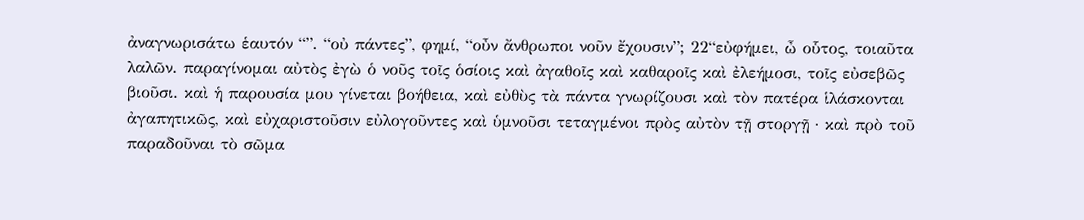ἀναγνωρισάτω ἑαυτόν “”. “οὐ πάντες”, φημί, “οὖν ἄνθρωποι νοῦν ἔχουσιν”; 22“εὐφήμει, ὦ οὗτος, τοιαῦτα λαλῶν. παραγίνομαι αὐτὸς ἐγὼ ὁ νοῦς τοῖς ὁσίοις καὶ ἀγαθοῖς καὶ καθαροῖς καὶ ἐλεήμοσι, τοῖς εὐσεβῶς βιοῦσι. καὶ ἡ παρουσία μου γίνεται βοήθεια, καὶ εὐθὺς τὰ πάντα γνωρίζουσι καὶ τὸν πατέρα ἱλάσκονται ἀγαπητικῶς, καὶ εὐχαριστοῦσιν εὐλογοῦντες καὶ ὑμνοῦσι τεταγμένοι πρὸς αὐτὸν τῇ στοργῇ · καὶ πρὸ τοῦ παραδοῦναι τὸ σῶμα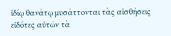ἰδίῳ θανάτῳ μυσάττονται τὰς αἰσθήσεις εἰδότες αὐτῶν τὰ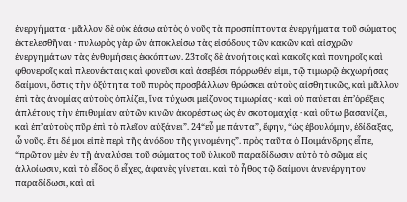ἐνεργήματα · μᾶλλον δὲ οὐκ ἐάσω αὐτὸς ὁ νοῦς τὰ προσπίπτοντα ἐνεργήματα τοῦ σώματος ἐκτελεσθῆναι · πυλωρὸς γὰρ ὢν ἀποκλείσω τὰς εἰσόδους τῶν κακῶν καὶ αἰσχρῶν ἐνεργημάτων τὰς ἐνθυμήσεις ἐκκόπτων. 23τοῖς δὲ ἀνοήτοις καὶ κακοῖς καὶ πονηροῖς καὶ φθονεροῖς καὶ πλεονέκταις καὶ φονεῦσι καὶ ἀσεβέσι πόρρωθέν εἰμι, τῷ τιμωρῷ ἐκχωρήσας δαίμονι, ὅστις τὴν ὀξύτητα τοῦ πυρὸς προσβάλλων θρώσκει αὐτοὺς αἰσθητικῶς, καὶ μᾶλλον ἐπὶ τὰς ἀνομίας αὐτοὺς ὁπλίζει, ἵνα τύχωσι μείζονος τιμωρίας · καὶ οὐ παύεται ἐπ’ὀρέξεις ἀπλέτους τὴν ἐπιθυμίαν αὐτῶν κινῶν ἀκορέστως ὡς ἐν σκοτομαχίᾳ · καὶ οὕτω βασανίζει, καὶ ἐπ’αὐτοὺς πῦρ ἐπὶ τὸ πλεῖον αὐξάνει”. 24“εὖ με πάντα”, ἔφην, “ὡς ἐβουλόμην, ἐδίδαξας, ὦ νοῦς. ἔτι δέ μοι εἰπὲ περὶ τῆς ἀνόδου τῆς γινομένης”. πρὸς ταῦτα ὁ Ποιμάνδρης εἷπε, “πρῶτον μὲν ἐν τῇ ἀναλύσει τοῦ σώματος τοῦ ὑλικοῦ παραδίδωσιν αὐτὸ τὸ σῶμα εἰς ἀλλοίωσιν, καὶ τὸ εἶδος ὃ εἶχες, ἀφανὲς γίνεται. καὶ τὸ ἦθος τῷ δαίμονι ἀνενέργητον παραδίδωσι, καὶ αἱ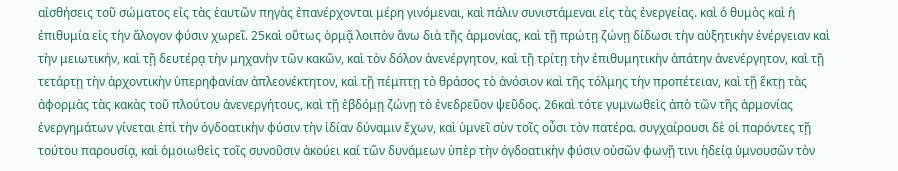αἰσθήσεις τοῦ σώματος εἰς τὰς ἑαυτῶν πηγὰς ἐπανέρχονται μέρη γινόμεναι, καὶ πάλιν συνιστάμεναι εἰς τὰς ἐνεργείας. καὶ ὁ θυμὸς καὶ ἡ ἐπιθυμία εἰς τὴν ἄλογον φύσιν χωρεῖ. 25καὶ οὕτως ὁρμᾷ λοιπὸν ἄνω διὰ τῆς ἁρμονίας, καὶ τῇ πρώτῃ ζώνῃ δίδωσι τὴν αὐξητικὴν ἐνέργειαν καὶ τὴν μειωτικήν, καὶ τῇ δευτέρᾳ τὴν μηχανὴν τῶν κακῶν, καὶ τὸν δόλον ἀνενέργητον, καὶ τῇ τρίτῃ τὴν ἐπιθυμητικὴν ἀπάτην ἀνενέργητον, καὶ τῇ τετάρτῃ τὴν ἀρχοντικὴν ὑπερηφανίαν ἀπλεονέκτητον, καὶ τῇ πέμπτῃ τὸ θράσος τὸ ἀνόσιον καὶ τῆς τόλμης τὴν προπέτειαν, καὶ τῇ ἕκτῃ τὰς ἀφορμὰς τὰς κακὰς τοῦ πλούτου ἀνενεργήτους, καὶ τῇ ἑβδόμῃ ζώνῃ τὸ ἐνεδρεῦον ψεῦδος. 26καὶ τότε γυμνωθεὶς ἀπὸ τῶν τῆς ἁρμονίας ἐνεργημάτων γίνεται ἐπὶ τὴν ὀγδοατικὴν φύσιν τὴν ἰδίαν δύναμιν ἔχων, καὶ ὑμνεῖ σὺν τοῖς οὖσι τὸν πατέρα. συγχαίρουσι δὲ οἱ παρόντες τῇ τούτου παρουσίᾳ, καὶ ὁμοιωθεὶς τοῖς συνοῦσιν ἀκούει καί τῶν δυνάμεων ὑπὲρ τὴν ὀγδοατικὴν φύσιν οὐσῶν φωνῇ τινι ἡδείᾳ ὑμνουσῶν τὸν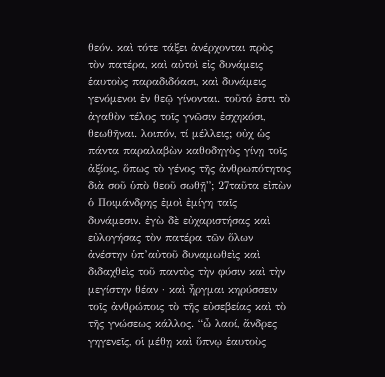θεόν. καὶ τότε τάξει ἀνέρχονται πρὸς τὸν πατέρα, καὶ αὐτοὶ εἰς δυνάμεις ἑαυτοὺς παραδιδόασι, καὶ δυνάμεις γενόμενοι ἐν θεῷ γίνονται. τοῦτό ἐστι τὸ ἀγαθὸν τέλος τοῖς γνῶσιν ἐσχηκόσι, θεωθῆναι. λοιπόν, τί μέλλεις; οὐχ ὡς πάντα παραλαβὼν καθοδηγὸς γίνῃ τοῖς ἀξίοις, ὅπως τὸ γένος τῆς ἀνθρωπότητος διὰ σοῦ ὑπὸ θεοῦ σωθῇ”; 27ταῦτα εἰπὼν ὁ Ποιμάνδρης ἐμοὶ ἐμίγη ταῖς δυνάμεσιν. ἐγὼ δὲ εὐχαριστήσας καὶ εὐλογήσας τὸν πατέρα τῶν ὅλων ἀνέστην ὑπ’αὐτοῦ δυναμωθεὶς καὶ διδαχθεὶς τοῦ παντὸς τὴν φύσιν καὶ τὴν μεγίστην θέαν · καὶ ἦργμαι κηρύσσειν τοῖς ἀνθρώποις τὸ τῆς εὐσεβείας καὶ τὸ τῆς γνώσεως κάλλος. “ὦ λαοί, ἄνδρες γηγενεῖς, οἱ μέθῃ καὶ ὕπνῳ ἑαυτοὺς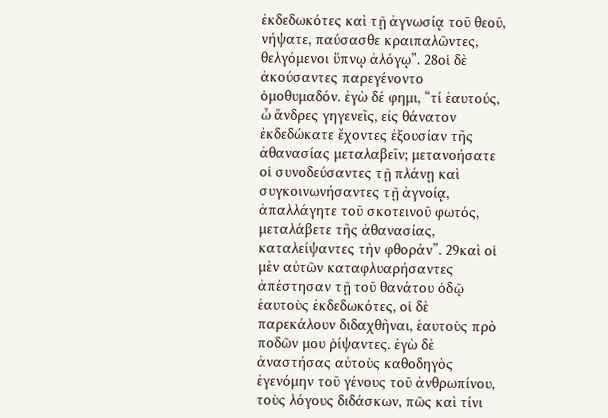ἐκδεδωκότες καὶ τῇ ἀγνωσίᾳ τοῦ θεοῦ, νήψατε, παύσασθε κραιπαλῶντες, θελγόμενοι ὕπνῳ ἀλόγῳ”. 28οἱ δὲ ἀκούσαντες παρεγένοντο ὁμοθυμαδόν. ἐγὼ δέ φημι, “τί ἑαυτούς, ὦ ἄνδρες γηγενεῖς, εἰς θάνατον ἐκδεδώκατε ἔχοντες ἐξουσίαν τῆς ἀθανασίας μεταλαβεῖν; μετανοήσατε οἱ συνοδεύσαντες τῇ πλάνῃ καὶ συγκοινωνήσαντες τῇ ἀγνοίᾳ, ἀπαλλάγητε τοῦ σκοτεινοῦ φωτός, μεταλάβετε τῆς ἀθανασίας, καταλείψαντες τὴν φθοράν”. 29καὶ οἱ μὲν αὐτῶν καταφλυαρήσαντες ἀπέστησαν τῇ τοῦ θανάτου ὁδῷ ἑαυτοὺς ἐκδεδωκότες, οἱ δὲ παρεκάλουν διδαχθῆναι, ἑαυτοὺς πρὸ ποδῶν μου ῥίψαντες. ἐγὼ δὲ ἀναστήσας αὐτοὺς καθοδηγὸς ἐγενόμην τοῦ γένους τοῦ ἀνθρωπίνου, τοὺς λόγους διδάσκων, πῶς καὶ τίνι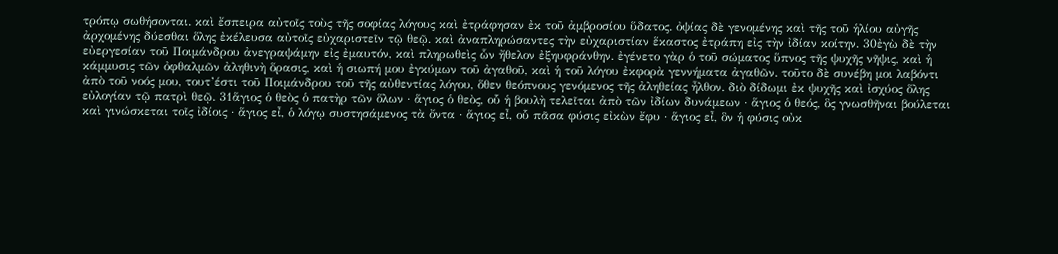τρόπῳ σωθήσονται. καὶ ἔσπειρα αὐτοῖς τοὺς τῆς σοφίας λόγους καὶ ἐτράφησαν ἐκ τοῦ ἀμβροσίου ὕδατος. ὀψίας δὲ γενομένης καὶ τῆς τοῦ ἡλίου αὐγῆς ἀρχομένης δύεσθαι ὅλης ἐκέλευσα αὐτοῖς εὐχαριστεῖν τῷ θεῷ. καὶ ἀναπληρώσαντες τὴν εὐχαριστίαν ἕκαστος ἐτράπη εἰς τὴν ἰδίαν κοίτην. 30ἐγὼ δὲ τὴν εὐεργεσίαν τοῦ Ποιμάνδρου ἀνεγραψάμην εἰς ἐμαυτόν, καὶ πληρωθεὶς ὧν ἤθελον ἐξηυφράνθην. ἐγένετο γὰρ ὁ τοῦ σώματος ὕπνος τῆς ψυχῆς νῆψις, καὶ ἡ κάμμυσις τῶν ὀφθαλμῶν ἀληθινὴ ὅρασις, καὶ ἡ σιωπή μου ἐγκύμων τοῦ ἀγαθοῦ, καὶ ἡ τοῦ λόγου ἐκφορὰ γεννήματα ἀγαθῶν. τοῦτο δὲ συνέβη μοι λαβόντι ἀπὸ τοῦ νοός μου, τουτ’έστι τοῦ Ποιμάνδρου τοῦ τῆς αὐθεντίας λόγου, ὅθεν θεόπνους γενόμενος τῆς ἀληθείας ἦλθον. διὸ δίδωμι ἐκ ψυχῆς καὶ ἰσχύος ὅλης εὐλογίαν τῷ πατρὶ θεῷ. 31ἅγιος ὁ θεὸς ὁ πατὴρ τῶν ὅλων · ἅγιος ὁ θεὸς, οὗ ἡ βουλὴ τελεῖται ἀπὸ τῶν ἰδίων δυνάμεων · ἅγιος ὁ θεός, ὃς γνωσθῆναι βούλεται καὶ γινώσκεται τοῖς ἰδίοις · ἅγιος εἶ, ὁ λόγῳ συστησάμενος τὰ ὄντα · ἅγιος εἶ, οὗ πᾶσα φύσις εἰκὼν ἔφυ · ἅγιος εἶ, ὃν ἡ φύσις οὐκ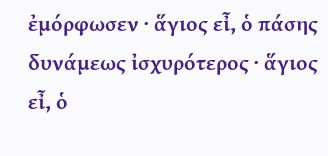ἐμόρφωσεν · ἅγιος εἶ, ὁ πάσης δυνάμεως ἰσχυρότερος · ἅγιος εἶ, ὁ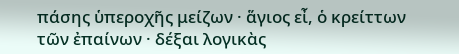πάσης ὑπεροχῆς μείζων · ἅγιος εἶ, ὁ κρείττων τῶν ἐπαίνων · δέξαι λογικὰς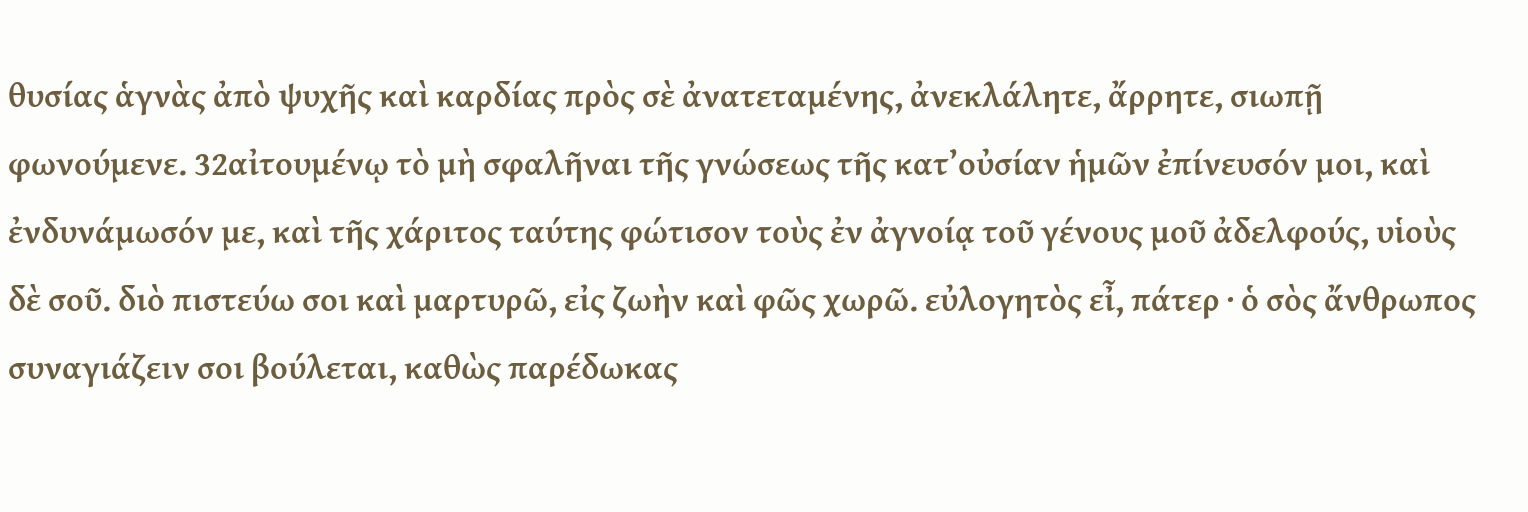θυσίας ἁγνὰς ἀπὸ ψυχῆς καὶ καρδίας πρὸς σὲ ἀνατεταμένης, ἀνεκλάλητε, ἄρρητε, σιωπῇ φωνούμενε. 32αἰτουμένῳ τὸ μὴ σφαλῆναι τῆς γνώσεως τῆς κατ’οὐσίαν ἡμῶν ἐπίνευσόν μοι, καὶ ἐνδυνάμωσόν με, καὶ τῆς χάριτος ταύτης φώτισον τοὺς ἐν ἀγνοίᾳ τοῦ γένους μοῦ ἀδελφούς, υἱοὺς δὲ σοῦ. διὸ πιστεύω σοι καὶ μαρτυρῶ, εἰς ζωὴν καὶ φῶς χωρῶ. εὐλογητὸς εἶ, πάτερ · ὁ σὸς ἄνθρωπος συναγιάζειν σοι βούλεται, καθὼς παρέδωκας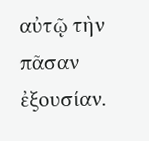αὐτῷ τὴν πᾶσαν ἐξουσίαν.